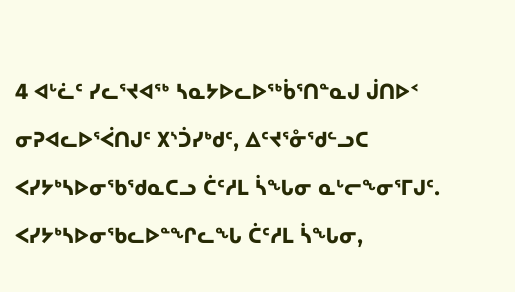4 ᐊᒡᓛᑦ ᓯᓚᕐᔪᐊᖅ ᓴᓇᔭᐅᓚᐅᖅᑳᕐᑎᓐᓇᒍ ᒎᑎᐅᑉ ᓂᕈᐊᓚᐅᕐᐹᑎᒍᑦ ᙭ᔅᑑᓯᒃᑯᑦ, ᐃᑦᔪᕐᓁᖁᓪᓗᑕ ᐸᓯᔭᒃᓴᐅᓂᖃᖁᓇᑕᓗ ᑖᑦᓱᒪ ᓵᖓᓂ ᓇᒡᓕᖕᓂᕐᒥᒍᑦ.
ᐸᓯᔭᒃᓴᐅᓂᖃᓚᐅᓐᖏᓚᖓ ᑖᑦᓱᒪ ᓵᖓᓂ,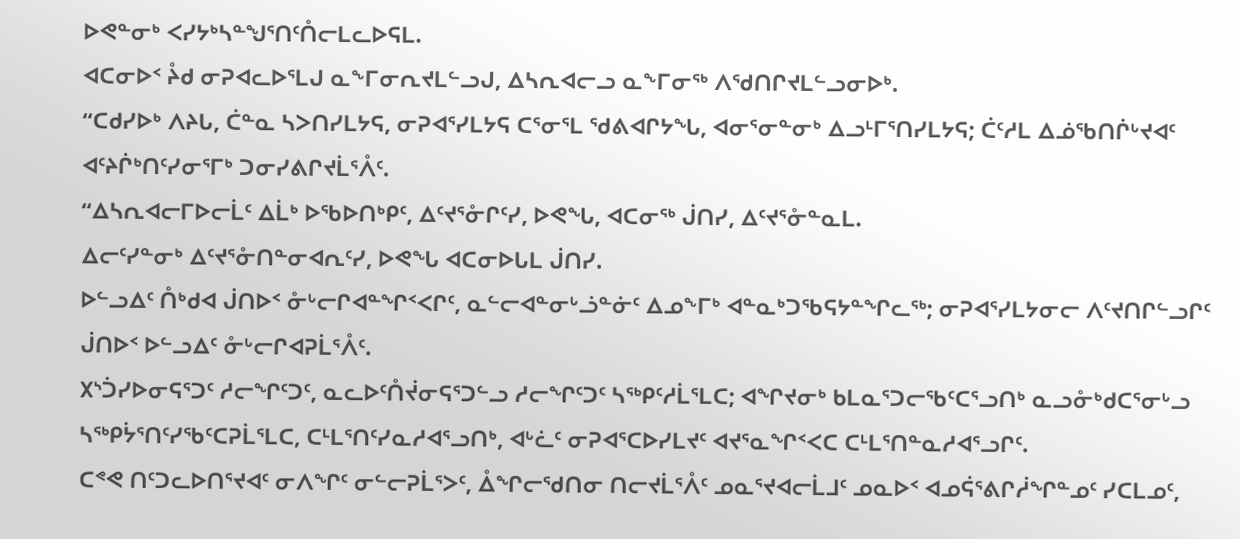ᐅᕙᓐᓂᒃ ᐸᓯᔭᒃᓴᓐᖑᕐᑎᑦᑍᓕᒪᓚᐅᕋᒪ.
ᐊᑕᓂᐅᑉ ᔧᑯ ᓂᕈᐊᓚᐅᕐᒪᒍ ᓇᖕᒥᓂᕆᔪᒪᓪᓗᒍ, ᐃᓴᕆᐊᓕᓗ ᓇᖕᒥᓂᖅ ᐱᖁᑎᒋᔪᒪᓪᓗᓂᐅᒃ.
“ᑕᑯᓯᐅᒃ ᐱᔨᒐ, ᑖᓐᓇ ᓴᐳᑎᓯᒪᔭᕋ, ᓂᕈᐊᕐᓯᒪᔭᕋ ᑕᕐᓂᕐᒪ ᖁᕕᐊᒋᔭᖓ, ᐊᓂᕐᓂᓐᓂᒃ ᐃᓗᒻᒥᕐᑎᓯᒪᔭᕋ; ᑖᑦᓱᒪ ᐃᓅᖃᑎᒌᒡᔪᐊᑦ ᐊᑦᔨᒌᒃᑎᑦᓯᓂᕐᒥᒃ ᑐᓂᓯᕕᒋᔪᒫᕐᐰᑦ.
“ᐃᓴᕆᐊᓕᒥᐅᓕᒫᑦ ᐃᒫᒃ ᐅᖃᐅᑎᒃᑭᑦ, ᐃᑦᔪᕐᓁᒋᑦᓯ, ᐅᕙᖓ, ᐊᑕᓂᖅ ᒎᑎᓯ, ᐃᑦᔪᕐᓁᓐᓇᒪ.
ᐃᓕᑦᓯᓐᓂᒃ ᐃᑦᔪᕐᓁᑎᓐᓂᐊᕆᑦᓯ, ᐅᕙᖓ ᐊᑕᓂᐅᒐᒪ ᒎᑎᓯ.
ᐅᓪᓗᐃᑦ ᑍᒃᑯᐊ ᒎᑎᐅᑉ ᓁᒡᓕᒋᐊᓐᖏᑉᐸᒋᑦ, ᓇᓪᓕᐊᓐᓂᒡᓘᓐᓃᑦ ᐃᓄᖕᒥᒃ ᐊᓐᓇᒃᑐᖃᕋᔭᓐᖏᓚᖅ; ᓂᕈᐊᕐᓯᒪᔭᓂᓕ ᐱᑦᔪᑎᒋᓪᓗᒋᑦ ᒎᑎᐅᑉ ᐅᓪᓗᐃᑦ ᓁᒡᓕᒋᐊᕈᒫᕐᐰᑦ.
᙭ᔅᑑᓯᐅᓂᕋᕐᑐᑦ ᓱᓕᖏᑦᑐᑦ, ᓇᓚᐅᑦᑍᔫᓂᕋᕐᑐᓪᓗ ᓱᓕᖏᑦᑐᑦ ᓴᖅᑭᑦᓱᒫᕐᒪᑕ; ᐊᖏᔪᓂᒃ ᑲᒪᓇᕐᑐᓕᖃᑦᑕᕐᓗᑎᒃ ᓇᓗᓁᒃᑯᑕᕐᓂᒡᓗ ᓴᖅᑭᔮᕐᑎᑦᓯᖃᑦᑕᕈᒫᕐᒪᑕ, ᑕᒻᒪᕐᑎᑦᓯᓇᓱᐊᕐᓗᑎᒃ, ᐊᒡᓛᑦ ᓂᕈᐊᕐᑕᐅᓯᒪᔪᑦ ᐊᔪᕐᓇᖏᑉᐸᑕ ᑕᒻᒪᕐᑎᓐᓇᓱᐊᕐᓗᒋᑦ.
ᑕᕝᕙ ᑎᑦᑐᓚᐅᑎᕐᔪᐊᑦ ᓂᐱᖏᑦ ᓂᓪᓕᕈᒫᕐᐳᑦ, ᐂᖏᓕᖁᑎᓂ ᑎᓕᔪᒫᕐᐰᑦ ᓄᓇᕐᔪᐊᓕᒫᒧᑦ ᓄᓇᐅᑉ ᐊᓄᕌᕐᕕᒋᓲᖏᓐᓄᑦ ᓯᑕᒪᓄᑦ,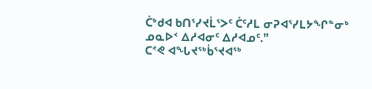ᑖᒃᑯᐊ ᑲᑎᕐᓯᔪᒫᕐᐳᑦ ᑖᑦᓱᒪ ᓂᕈᐊᕐᓯᒪᔭᖏᓐᓂᒃ ᓄᓇᐅᑉ ᐃᓱᐊᓂᑦ ᐃᓱᐊᓄᑦ.”
ᑕᕝᕙ ᐊᖓᔪᖅᑳᕐᔪᐊᖅ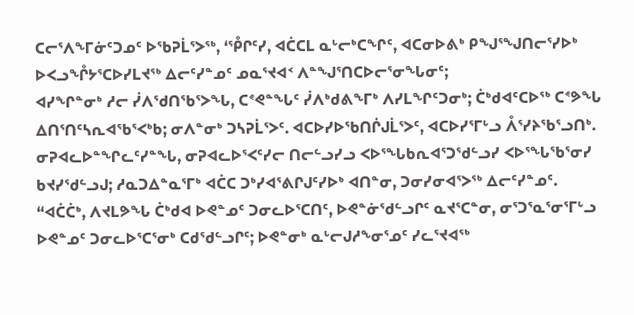ᑕᓕᕐᐱᖕᒥᓃᑦᑐᓄᑦ ᐅᖃᕈᒫᕐᐳᖅ, ‘ᕾᒋᑦᓯ, ᐊᑖᑕᒪ ᓇᒡᓕᒃᑕᖏᑦ, ᐊᑕᓂᐅᕕᒃ ᑭᖑᕐᖑᑎᓕᕐᓯᐅᒃ ᐅᐸᓗᖕᒊᔭᕐᑕᐅᓯᒪᔪᖅ ᐃᓕᑦᓯᓐᓄᑦ ᓄᓇᕐᔪᐊᑉ ᐱᓐᖑᕐᑎᑕᐅᓕᕐᓂᖓᓂᑦ;
ᐊᓯᖏᓐᓂᒃ ᓱᓕ ᓰᐱᖁᑎᖃᕐᐳᖓ, ᑕᕝᕙᓐᖓᑦ ᓰᐱᒃᑯᕕᖕᒥᒃ ᐱᓯᒪᖏᑦᑐᓂᒃ; ᑖᒃᑯᐊᑦᑕᐅᖅ ᑕᕝᕗᖓ ᐃᑎᕐᑎᑦᓴᕆᐊᖃᕐᐸᒃᑲ; ᓂᐱᓐᓂᒃ ᑐᓴᕈᒫᕐᐳᑦ. ᐊᑕᐅᓯᐅᖃᑎᒌᒍᒫᕐᐳᑦ, ᐊᑕᐅᓯᕐᒥᒡᓗ ᐰᕐᓯᔨᖃᕐᓗᑎᒃ.
ᓂᕈᐊᓚᐅᓐᖏᓚᑦᓯᓐᖓ, ᓂᕈᐊᓚᐅᕐᐸᑦᓯᓕ ᑎᓕᓪᓗᓯᓗ ᐸᐅᕐᖓᑲᕆᐊᕐᑐᖁᓪᓗᓯ ᐸᐅᕐᖓᖃᕐᓂᓯ ᑲᔪᓯᖁᓪᓗᒍ; ᓱᓇᑐᐃᓐᓇᕐᒥᒃ ᐊᑖᑕ ᑐᒃᓯᐊᕐᕕᒋᒍᑦᓯᐅᒃ ᐊᑎᓐᓂ, ᑐᓂᓯᓂᐊᕐᐳᖅ ᐃᓕᑦᓯᓐᓄᑦ.
“ᐊᑖᑖᒃ, ᐱᔪᒪᕗᖓ ᑖᒃᑯᐊ ᐅᕙᓐᓄᑦ ᑐᓂᓚᐅᕐᑕᑎᑦ, ᐅᕙᓐᓃᖁᓪᓗᒋᑦ ᓇᔪᕐᑕᓐᓂ, ᓂᕐᑐᕐᓇᕐᓂᕐᒥᒡᓗ ᐅᕙᓐᓄᑦ ᑐᓂᓚᐅᕐᑕᕐᓂᒃ ᑕᑯᖁᓪᓗᒋᑦ; ᐅᕙᓐᓂᒃ ᓇᒡᓕᒍᓱᖕᓂᕐᓄᑦ ᓯᓚᕐᔪᐊᖅ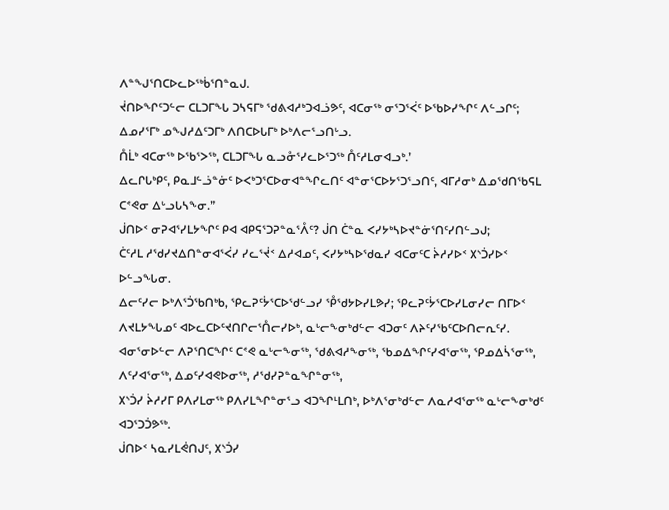ᐱᓐᖑᕐᑎᑕᐅᓚᐅᖅᑳᕐᑎᓐᓇᒍ.
ᔫᑎᐅᖏᑦᑐᓪᓕ ᑕᒪᑐᒥᖓ ᑐᓴᕋᒥᒃ ᖁᕕᐊᓱᒃᑐᐊᓘᕗᑦ, ᐊᑕᓂᖅ ᓂᕐᑐᕐᐹᑦ ᐅᖃᐅᓯᖏᑦ ᐱᓪᓗᒋᑦ; ᐃᓄᓯᕐᒥᒃ ᓄᖑᓱᐃᑦᑐᒥᒃ ᐱᑎᑕᐅᒐᒥᒃ ᐅᒃᐱᓕᕐᓗᑎᒡᓗ.
ᑍᒫᒃ ᐊᑕᓂᖅ ᐅᖃᕐᐳᖅ, ᑕᒪᑐᒥᖓ ᓇᓗᓁᕐᓯᓚᐅᕐᑐᖅ ᑍᑦᓱᒪᓂᐊᓗᒃ.’
ᐃᓚᒋᒐᒃᑭᑦ, ᑭᓇᒧᓪᓘᓐᓃᑦ ᐅᐸᒃᑐᕐᑕᐅᓂᐊᓐᖏᓚᑎᑦ ᐊᓐᓂᕐᑕᐅᔭᕐᑐᕐᓗᑎᑦ, ᐊᒥᓱᓂᒃ ᐃᓄᖁᑎᖃᕋᒪ ᑕᕝᕙᓂ ᐃᒡᓗᒐᓴᖕᓂ.”
ᒎᑎᐅᑉ ᓂᕈᐊᕐᓯᒪᔭᖏᑦ ᑭᐊ ᐊᑭᕋᕐᑐᕈᓐᓇᕐᐰᑦ? ᒎᑎ ᑖᓐᓇ ᐸᓯᔭᒃᓴᐅᔪᓐᓃᕐᑎᑦᓯᑎᓪᓗᒍ;
ᑖᑦᓱᒪ ᓱᖁᓯᔪᐃᑎᓐᓂᐊᕐᐹᓯ ᓯᓚᕐᔫᑉ ᐃᓱᐊᓄᑦ, ᐸᓯᔭᒃᓴᐅᖁᓇᓯ ᐊᑕᓂᑦᑕ ᔩᓱᓯᐅᑉ ᙭ᔅᑑᓯᐅᑉ ᐅᓪᓗᖓᓂ.
ᐃᓕᑦᓯᓕ ᐅᒃᐱᕐᑑᖃᑎᒃᑲ, ᕿᓚᕈᑦᔮᕐᑕᐅᖁᓪᓗᓯ ᕾᖁᔭᐅᓯᒪᕗᓯ; ᕿᓚᕈᑦᔮᕐᑕᐅᓯᒪᓂᓯᓕ ᑎᒥᐅᑉ ᐱᔪᒪᔭᖓᓄᑦ ᐊᐅᓚᑕᐅᑦᔪᑎᒋᓕᕐᑍᓕᓯᐅᒃ, ᓇᒡᓕᖕᓂᒃᑯᓪᓕ ᐊᑐᓂᑦ ᐱᔨᑦᓯᖃᑦᑕᐅᑎᓕᕆᑦᓯ.
ᐊᓂᕐᓂᐅᓪᓕ ᐱᕈᕐᑎᑕᖏᑦ ᑕᕝᕙ ᓇᒡᓕᖕᓂᖅ, ᖁᕕᐊᓱᖕᓂᖅ, ᖃᓄᐃᖏᑦᓯᐊᕐᓂᖅ, ᕿᓄᐃᓵᕐᓂᖅ, ᐱᑦᓯᐊᕐᓂᖅ, ᐃᓄᑦᓯᐊᕙᐅᓂᖅ, ᓱᖁᓯᕈᓐᓇᖏᓐᓂᖅ,
᙭ᔅᑑᓯ ᔩᓱᓯᒥ ᑭᐱᓯᒪᓂᖅ ᑭᐱᓯᒪᖏᓐᓂᕐᓗ ᐊᑐᖏᒻᒪᑎᒃ, ᐅᒃᐱᕐᓂᒃᑯᓪᓕ ᐱᓇᓱᐊᕐᓂᖅ ᓇᒡᓕᖕᓂᒃᑯᑦ ᐊᑐᕐᑐᑑᕗᖅ.
ᒎᑎᐅᑉ ᓴᓇᓯᒪᕚᑎᒍᑦ, ᙭ᔅᑑᓯ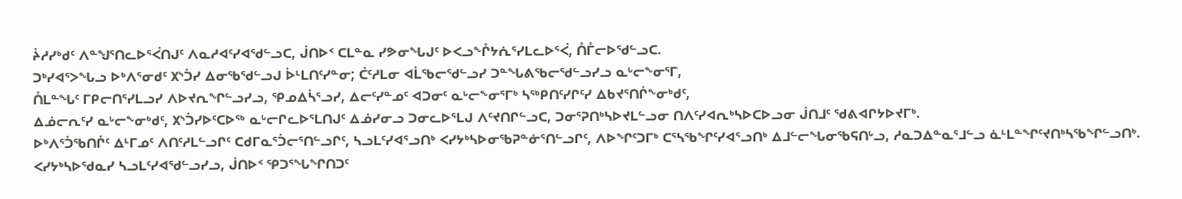ᔩᓱᓯᒃᑯᑦ ᐱᓐᖑᕐᑎᓚᐅᕐᐹᑎᒍᑦ ᐱᓇᓱᐊᑦᓯᐊᖁᓪᓗᑕ, ᒎᑎᐅᑉ ᑕᒪᓐᓇ ᓯᕗᓂᖓᒍᑦ ᐅᐸᓗᖕᒊᔭᕇᕐᓯᒪᓚᐅᕐᐹ, ᑍᒤᓕᐅᖁᓪᓗᑕ.
ᑐᒃᓯᐊᕐᐳᖓᓗ ᐅᒃᐱᕐᓂᑯᑦ ᙭ᔅᑑᓯ ᐃᓂᖃᖁᓪᓗᒍ ᐆᒻᒪᑎᑦᓯᓐᓂ; ᑖᑦᓱᒪᓂ ᐊᒫᖃᓕᖁᓪᓗᓯ ᑐᓐᖓᕕᖃᓕᖁᓪᓗᓯᓗ ᓇᒡᓕᖕᓂᕐᒥ,
ᑍᒪᓐᖓᑦ ᒥᑭᓕᑎᕐᓯᒪᓗᓯ ᐱᐅᔪᕆᖏᓪᓗᓯᓗ, ᕿᓄᐃᓵᕐᓗᓯ, ᐃᓕᑦᓯᓐᓄᑦ ᐊᑐᓂᑦ ᓇᒡᓕᖕᓂᕐᒥᒃ ᓴᖅᑭᑎᑦᓯᒋᑦᓯ ᐃᑲᔪᕐᑎᒌᖕᓂᒃᑯᑦ,
ᐃᓅᓕᕆᑦᓯ ᓇᒡᓕᖕᓂᒃᑯᑦ, ᙭ᔅᑑᓯᐅᑦᑕᐅᖅ ᓇᒡᓕᒋᓚᐅᕐᒪᑎᒍᑦ ᐃᓅᓯᓂᓗ ᑐᓂᓚᐅᕐᒪᒍ ᐱᑦᔪᑎᒋᓪᓗᑕ, ᑐᓂᕐᕈᑎᒃᓴᐅᔪᒪᓪᓗᓂ ᑎᐱᑦᓯᐊᕆᒃᓴᐅᑕᐅᓗᓂ ᒎᑎᒧᑦ ᖁᕕᐊᒋᔭᐅᔪᒥᒃ.
ᐅᒃᐱᕐᑑᖃᑎᒌᑦ ᐃᒻᒥᓄᑦ ᐱᑎᑦᓱᒪᓪᓗᒋᑦ ᑕᑯᒥᓇᕐᑑᓕᕐᑎᓪᓗᒋᑦ, ᓴᓗᒪᑦᓯᐊᕐᓗᑎᒃ ᐸᓯᔭᒃᓴᐅᓂᖃᕈᓐᓃᕐᑎᓪᓗᒋᑦ, ᐱᐅᖏᑦᑐᒥᒃ ᑕᕐᓴᖃᖏᑦᓯᐊᕐᓗᑎᒃ ᐃᒧᓪᓕᖓᓂᖃᕋᑎᒡᓗ, ᓱᓇᑐᐃᓐᓇᕐᒧᓪᓗ ᓈᒻᒪᓐᖏᑦᔪᑎᒃᓴᖃᖏᓪᓗᑎᒃ.
ᐸᓯᔭᒃᓴᐅᖁᓇᓯ ᓴᓗᒪᑦᓯᐊᖁᓪᓗᓯᓗ, ᒎᑎᐅᑉ ᕿᑐᕐᖓᖏᑎᑐᑦ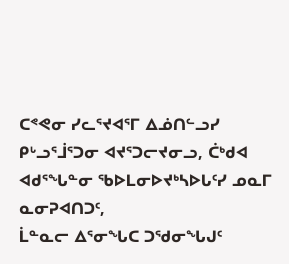ᑕᕝᕙᓂ ᓯᓚᕐᔪᐊᕐᒥ ᐃᓅᑎᓪᓗᓯ ᑭᒡᓗᕐᒨᕐᑐᓂ ᐊᔪᕐᑐᓕᔪᓂᓗ, ᑖᒃᑯᐊ ᐊᑯᕐᖓᓐᓂ ᖃᐅᒪᓂᐅᔪᒃᓴᐅᒐᑦᓯ ᓄᓇᒥ ᓇᓂᕈᐊᑎᑐᑦ,
ᒫᓐᓇᓕ ᐃᕐᓂᖓᑕ ᑐᖁᓂᖓᒍᑦ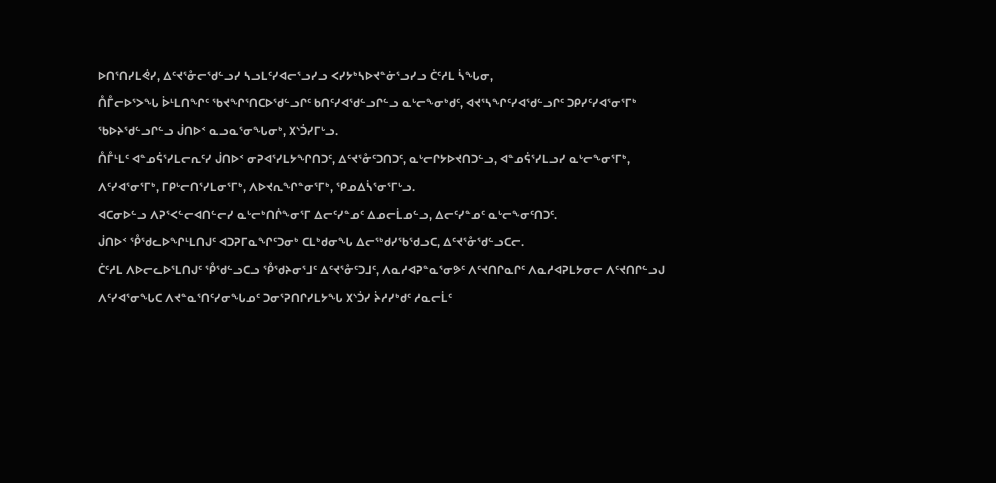ᐅᑎᕐᑎᓯᒪᕚᓯ, ᐃᑦᔪᕐᓁᓕᖁᓪᓗᓯ ᓴᓗᒪᑦᓯᐊᓕᕐᓗᓯᓗ ᐸᓯᔭᒃᓴᐅᔪᓐᓃᕐᓗᓯᓗ ᑖᑦᓱᒪ ᓵᖓᓂ,
ᑍᒤᓕᐅᕐᐳᖓ ᐆᒻᒪᑎᖏᑦ ᖃᔪᖏᕐᑎᑕᐅᖁᓪᓗᒋᑦ ᑲᑎᑦᓯᐊᖁᓪᓗᒋᓪᓗ ᓇᒡᓕᖕᓂᒃᑯᑦ, ᐊᔪᕐᓴᖏᑦᓯᐊᖁᓪᓗᒋᑦ ᑐᑭᓯᑦᓯᐊᕐᓂᕐᒥᒃ ᖃᐅᔨᖁᓪᓗᒋᓪᓗ ᒎᑎᐅᑉ ᓇᓗᓇᕐᓂᖓᓂᒃ, ᙭ᔅᑑᓯᒥᒡᓗ.
ᑍᒤᒻᒪᑦ ᐊᓐᓄᕌᕐᓯᒪᓕᕆᑦᓯ ᒎᑎᐅᑉ ᓂᕈᐊᕐᓯᒪᔭᖏᑎᑐᑦ, ᐃᑦᔪᕐᓁᑦᑐᑎᑐᑦ, ᓇᒡᓕᒋᔭᐅᔪᑎᑐᓪᓗ, ᐊᓐᓄᕌᕐᓯᒪᓗᓯ ᓇᒡᓕᖕᓂᕐᒥᒃ, ᐱᑦᓯᐊᕐᓂᕐᒥᒃ, ᒥᑭᒡᓕᑎᕐᓯᒪᓂᕐᒥᒃ, ᐱᐅᔪᕆᖏᓐᓂᕐᒥᒃ, ᕿᓄᐃᓵᕐᓂᕐᒥᒡᓗ.
ᐊᑕᓂᐅᓪᓗ ᐱᕈᕐᐸᓪᓕᐊᑎᓪᓕᓯ ᓇᒡᓕᒃᑎᒌᖕᓂᕐᒥ ᐃᓕᑦᓯᓐᓄᑦ ᐃᓄᓕᒫᓄᓪᓗ, ᐃᓕᑦᓯᓐᓄᑦ ᓇᒡᓕᖕᓂᑦᑎᑐᑦ.
ᒎᑎᐅᑉ ᕾᖁᓚᐅᖏᒻᒪᑎᒍᑦ ᐊᑐᕈᒥᓇᖏᑦᑐᓂᒃ ᑕᒪᒃᑯᓂᖓ ᐃᓕᖅᑯᓯᖃᖁᓗᑕ, ᐃᑦᔪᕐᓁᖁᓪᓗᑕᓕ.
ᑖᑦᓱᒪ ᐱᐅᓕᓚᐅᕐᒪᑎᒍᑦ ᕾᖁᓪᓗᑕᓗ ᕾᖁᔨᓂᕐᒧᑦ ᐃᑦᔪᕐᓁᑦᑐᒧᑦ, ᐱᓇᓱᐊᕈᓐᓇᕐᓂᕗᑦ ᐱᑦᔪᑎᒋᓇᒋᑦ ᐱᓇᓱᐊᕈᒪᔭᓂᓕ ᐱᑦᔪᑎᒋᓪᓗᒍ ᐱᑦᓯᐊᕐᓂᖓᑕ ᐱᔪᓐᓇᕐᑎᑦᓯᓂᖓᓄᑦ ᑐᓂᕐᕈᑎᒋᓯᒪᔭᖓ ᙭ᔅᑑᓯ ᔩᓱᓯᒃᑯᑦ ᓱᓇᓕᒫᑦ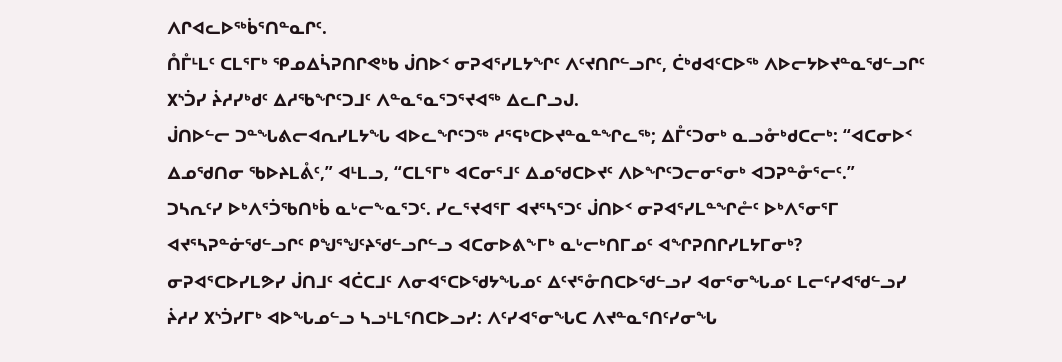ᐱᒋᐊᓚᐅᖅᑳᕐᑎᓐᓇᒋᑦ.
ᑍᒤᒻᒪᑦ ᑕᒪᕐᒥᒃ ᕿᓄᐃᓵᕈᑎᒋᕙᒃᑲ ᒎᑎᐅᑉ ᓂᕈᐊᕐᓯᒪᔭᖏᑦ ᐱᑦᔪᑎᒋᓪᓗᒋᑦ, ᑖᒃᑯᐊᑦᑕᐅᖅ ᐱᐅᓕᔭᐅᔪᓐᓇᖁᓪᓗᒋᑦ ᙭ᔅᑑᓯ ᔩᓱᓯᒃᑯᑦ ᐃᓱᖃᖏᑦᑐᒧᑦ ᐱᓐᓇᕐᓇᕐᑐᕐᔪᐊᖅ ᐃᓚᒋᓗᒍ.
ᒎᑎᐅᓪᓕ ᑐᓐᖓᕕᓕᐊᕆᓯᒪᔭᖓ ᐊᐅᓚᖏᑦᑐᖅ ᓱᕐᕋᒃᑕᐅᔪᓐᓇᓐᖏᓚᖅ; ᐃᒤᑦᑐᓂᒃ ᓇᓗᓁᒃᑯᑕᓕᒃ: “ᐊᑕᓂᐅᑉ ᐃᓄᖁᑎᓂ ᖃᐅᔨᒪᕔᑦ,” ᐊᒻᒪᓗ, “ᑕᒪᕐᒥᒃ ᐊᑕᓂᕐᒧᑦ ᐃᓄᖁᑕᐅᔪᑦ ᐱᐅᖏᑦᑐᓕᓂᕐᓂᒃ ᐊᑐᕈᓐᓁᕐᓕᑦ.”
ᑐᓴᕆᑦᓯ ᐅᒃᐱᕐᑑᖃᑎᒃᑳ ᓇᒡᓕᖕᓇᕐᑐᑦ. ᓯᓚᕐᔪᐊᕐᒥ ᐊᔪᕐᓴᕐᑐᑦ ᒎᑎᐅᑉ ᓂᕈᐊᕐᓯᒪᓐᖏᓔᑦ ᐅᒃᐱᕐᓂᕐᒥ ᐊᔪᕐᓴᕈᓐᓃᖁᓪᓗᒋᑦ ᑭᖑᕐᖑᑦᔨᖁᓪᓗᒋᓪᓗ ᐊᑕᓂᐅᕕᖕᒥᒃ ᓇᒡᓕᒃᑎᒥᓄᑦ ᐊᖏᕈᑎᒋᓯᒪᔭᒥᓂᒃ?
ᓂᕈᐊᕐᑕᐅᓯᒪᕗᓯ ᒎᑎᒧᑦ ᐊᑖᑕᒧᑦ ᐱᓂᐊᕐᑕᐅᖁᔭᖓᓄᑦ ᐃᑦᔪᕐᓁᑎᑕᐅᖁᓪᓗᓯ ᐊᓂᕐᓂᖓᓄᑦ ᒪᓕᑦᓯᐊᖁᓪᓗᓯ ᔩᓱᓯ ᙭ᔅᑑᓯᒥᒃ ᐊᐅᖓᓄᓪᓗ ᓴᓗᒻᒪᕐᑎᑕᐅᓗᓯ: ᐱᑦᓯᐊᕐᓂᖓᑕ ᐱᔪᓐᓇᕐᑎᑦᓯᓂᖓ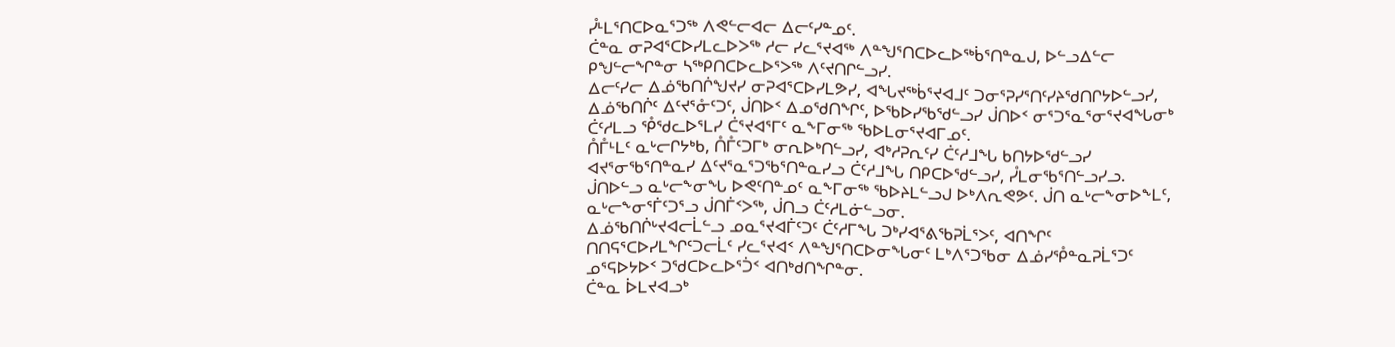ᓮᒻᒪᕐᑎᑕᐅᓇᕐᑐᖅ ᐱᕙᓪᓕᐊᓕ ᐃᓕᑦᓯᓐᓄᑦ.
ᑖᓐᓇ ᓂᕈᐊᕐᑕᐅᓯᒪᓚᐅᐳᖅ ᓱᓕ ᓯᓚᕐᔪᐊᖅ ᐱᓐᖑᕐᑎᑕᐅᓚᐅᖅᑳᕐᑎᓐᓇᒍ, ᐅᓪᓗᐃᓪᓕ ᑭᖑᓪᓕᖏᓐᓂ ᓴᖅᑭᑎᑕᐅᓚᐅᕐᐳᖅ ᐱᑦᔪᑎᒋᓪᓗᓯ.
ᐃᓕᑦᓯᓕ ᐃᓅᖃᑎᒌᖑᔪᓯ ᓂᕈᐊᕐᑕᐅᓯᒪᕗᓯ, ᐊᖓᔪᖅᑳᕐᔪᐊᒧᑦ ᑐᓂᕐᕈᓯᕐᑎᑦᓯᔨᖁᑎᒋᔭᐅᓪᓗᓯ, ᐃᓅᖃᑎᒌᑦ ᐃᑦᔪᕐᓁᑦᑐᑦ, ᒎᑎᐅᑉ ᐃᓄᖁᑎᖏᑦ, ᐅᖃᐅᓯᖃᖁᓪᓗᓯ ᒎᑎᐅᑉ ᓂᕐᑐᕐᓇᕐᓂᕐᔪᐊᖓᓂᒃ ᑖᑦᓱᒪᓗ ᕾᖁᓚᐅᕐᒪᓯ ᑖᕐᔪᐊᕐᒥᑦ ᓇᖕᒥᓂᖅ ᖃᐅᒪᓂᕐᔪᐊᒥᓄᑦ.
ᑍᒤᒻᒪᑦ ᓇᒡᓕᒋᔭᒃᑲ, ᑍᒤᑦᑐᒥᒃ ᓂᕆᐅᒃᑎᓪᓗᓯ, ᐊᒃᓱᕈᕆᑦᓯ ᑖᑦᓱᒧᖓ ᑲᑎᔭᐅᖁᓪᓗᓯ ᐊᔪᕐᓂᖃᕐᑎᓐᓇᓯ ᐃᑦᔪᕐᓇᕐᑐᖃᕐᑎᓐᓇᓯᓗ ᑖᑦᓱᒧᖓ ᑎᑭᑕᐅᖁᓪᓗᓯ, ᓮᒪᓂᖃᕐᑎᓪᓗᓯᓗ.
ᒎᑎᐅᓪᓗ ᓇᒡᓕᖕᓂᖓ ᐅᕙᑦᑎᓐᓄᑦ ᓇᖕᒥᓂᖅ ᖃᐅᔨᒪᓪᓗᒍ ᐅᒃᐱᕆᕙᕗᑦ. ᒎᑎ ᓇᒡᓕᖕᓂᐅᖕᒪᑦ, ᓇᒡᓕᖕᓂᕐᒦᑦᑐᕐᓗ ᒎᑎᒦᑉᐳᖅ, ᒎᑎᓗ ᑖᑦᓱᒪᓃᓪᓗᓂ.
ᐃᓅᖃᑎᒌᒡᔪᐊᓕᒫᓪᓗ ᓄᓇᕐᔪᐊᒦᑦᑐᑦ ᑖᑦᓱᒥᖓ ᑐᒃᓯᐊᕐᕕᖃᕈᒫᕐᐳᑦ, ᐊᑎᖏᑦ ᑎᑎᕋᕐᑕᐅᓯᒪᖏᑦᑐᓕᒫᑦ ᓯᓚᕐᔪᐊᑉ ᐱᓐᖑᕐᑎᑕᐅᓂᖓᓂᑦ ᒪᒃᐱᕐᑐᖃᓂ ᐃᓅᓯᕾᓐᓇᕈᒫᕐᑐᑦ ᓄᕐᕋᐅᔭᐅᑉ ᑐᖁᑕᐅᓚᐅᕐᑑᑉ ᐊᑎᒃᑯᑎᖏᓐᓂ.
ᑖᓐᓇ ᐆᒪᔪᐊᓗᒃ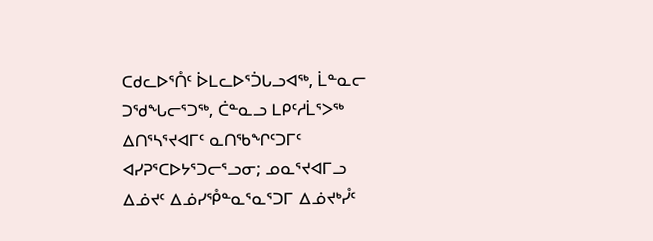ᑕᑯᓚᐅᕐᑍᑦ ᐆᒪᓚᐅᕐᑑᒐᓗᐊᖅ, ᒫᓐᓇᓕ ᑐᖁᖓᓕᕐᑐᖅ, ᑖᓐᓇᓗ ᒪᑭᑦᓱᒫᕐᐳᖅ ᐃᑎᕐᓴᕐᔪᐊᒥᑦ ᓇᑎᖃᖏᑦᑐᒥᑦ ᐊᓯᕈᕐᑕᐅᔭᕐᑐᓕᕐᓗᓂ; ᓄᓇᕐᔪᐊᒥᓗ ᐃᓅᔪᑦ ᐃᓅᓯᕾᓐᓇᕐᓇᕐᑐᒥ ᐃᓅᔪᒃᓮᑦ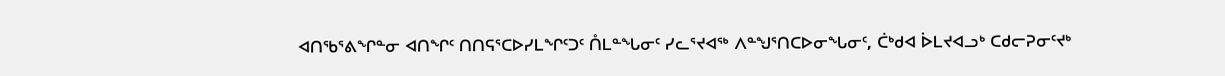ᐊᑎᖃᕐᕕᖏᓐᓂ ᐊᑎᖏᑦ ᑎᑎᕋᕐᑕᐅᓯᒪᖏᑦᑐᑦ ᑍᒪᓐᖓᓂᑦ ᓯᓚᕐᔪᐊᖅ ᐱᓐᖑᕐᑎᑕᐅᓂᖓᓂᑦ, ᑖᒃᑯᐊ ᐆᒪᔪᐊᓗᒃ ᑕᑯᓕᕈᓂᑦᔪᒃ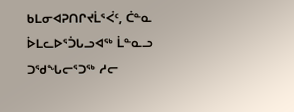ᑲᒪᓂᐊᕈᑎᒋᔪᒫᕐᐹᑦ, ᑖᓐᓇ ᐆᒪᓚᐅᕐᑑᒐᓗᐊᖅ ᒫᓐᓇᓗ ᑐᖁᖓᓕᕐᑐᖅ ᓱᓕ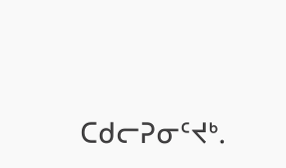ᑕᑯᓕᕈᓂᑦᔪᒃ.